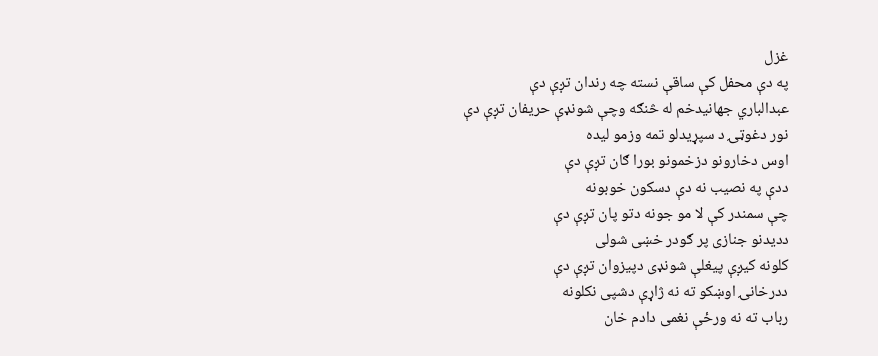غزل
په دې محفل کې ساقې نسته چه رندان تږې دې
عبدالباري جهانيدخم له څنګه وچې شونډې حریفان تږې دې
نور دغوټۍ د سپړیدلو تمه وزمو لیده
اوس دخارونو دزخمونو بورا ګان تږې دې
ددې په نصیب نه دې دسکون خوبونه
چې سمندر کې لا مو جونه دتو پان تږې دې
ددیدنو جنازی پر ګودر خښی شولی
کلونه کیږې پیغلې شونډی دپیزوان تږې دې
ددرخانۍ اوښکو ته نه ژاړې دشپی نکلونه
رباب ته نه ورځې نغمی دادم خان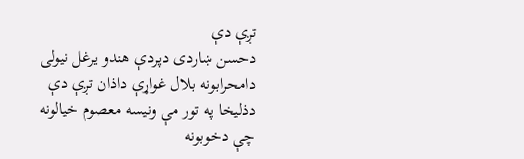تږې دې
دحسن ښاردی دپردې هندو یرغل نیولی
دامحرابونه بلال غواړې داذان تږې دې
دذلیخا په تور مې ونیسه معصوم خیالونه
چې دخوبونه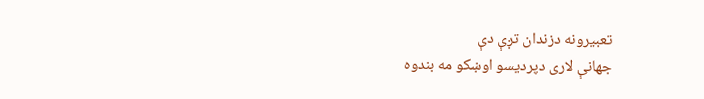تعبیرونه دزندان تږې دې
جهانې لاری دپردیسو اوښکو مه بندوه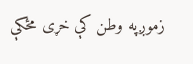زموږپه وطن کې خړی مځکې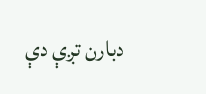دبارن تږې دې